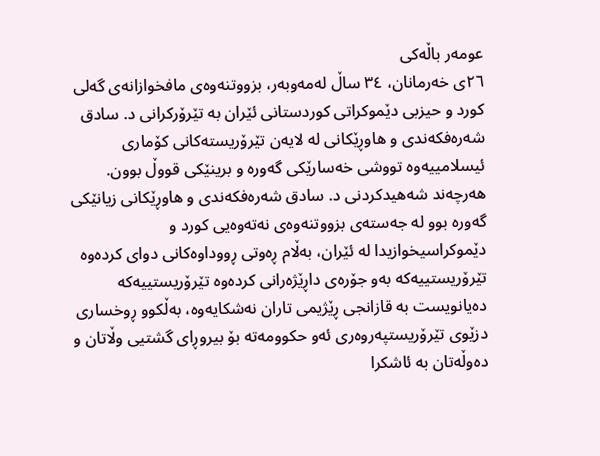عومەر باڵەکی
٢٦ی خەرمانان، ٣٤ ساڵ لەمەوبەر، بزووتنەوەی مافخوازانەی گەلی کورد و حیزبی دێموکراتی کوردستانی ئێران بە تێرۆرکرانی د. سادق شەرەفکەندی و هاوڕێکانی لە لایەن تێرۆریستەکانی کۆماری ئیسلامییەوە تووشی خەسارێکی گەورە و برینێکی قووڵ بوون. هەرچەند شەهیدکردنی د. سادق شەرەفکەندی و هاوڕێکانی زیانێکی گەورە بوو لە جەستەی بزووتنەوەی نەتەوەیی کورد و دێموکراسیخوازیدا لە ئێران، بەڵام ڕەوتی ڕووداوەکانی دوای کردەوە تێرۆریستییەکە بەو جۆرەی داڕێژەرانی کردەوە تێرۆریستییەکە دەیانویست بە قازانجی ڕێژیمی تاران نەشکایەوە، بەڵکوو ڕوخساری دزێوی تێرۆریستپەروەری ئەو حکوومەتە بۆ بیروڕای گشتیی وڵاتان و دەوڵەتان بە ئاشکرا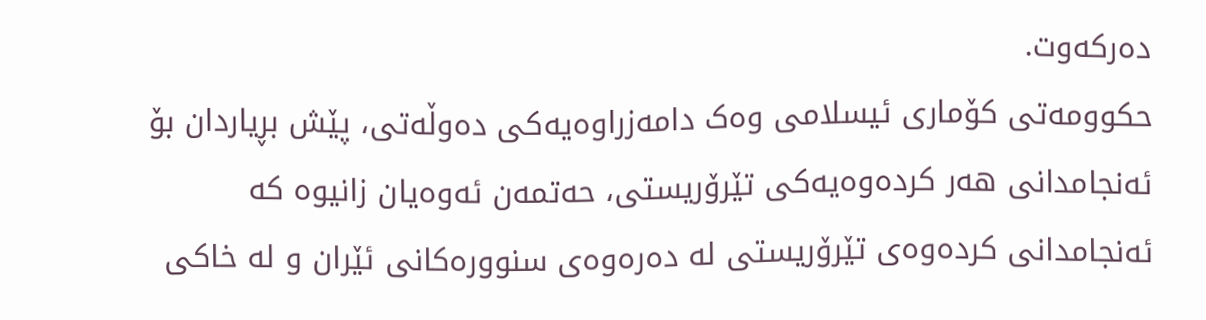دەرکەوت.
حکوومەتی کۆماری ئیسلامی وەک دامەزراوەیەکی دەوڵەتی، پێش بڕیاردان بۆ ئەنجامدانی هەر کردەوەیەکی تێرۆریستی، حەتمەن ئەوەیان زانیوە کە ئەنجامدانی کردەوەی تێرۆریستی لە دەرەوەی سنوورەکانی ئێران و لە خاکی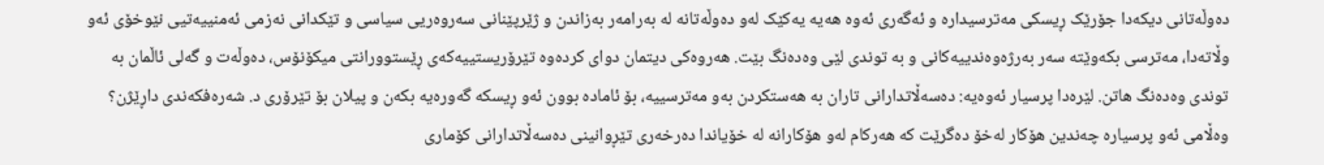دەوڵەتانی دیکەدا جۆرێک ڕیسکی مەترسیدارە و ئەگەری ئەوە هەیە یەکێک لەو دەوڵەتانە لە بەرامەر بەزاندن و ژێرپێنانی سەروەریی سیاسی و تێکدانی نەزمی ئەمنییەتیی نێوخۆی ئەو وڵاتەدا، مەترسی بکەوێتە سەر بەرژەوەندییەکانی و بە توندی لێی وەدەنگ بێت. هەروەکی دیتمان دوای کردەوە تێرۆریستییەکەی ڕێستوورانتی میکۆنۆس، دەوڵەت و گەلی ئاڵمان بە توندی وەدەنگ هاتن. لێرەدا پرسیار ئەوەیە: دەسەڵاتدارانی تاران بە هەستکردن بەو مەترسییە، بۆ ئامادە بوون ئەو ڕیسکە گەورەیە بکەن و پیلان بۆ تێرۆری د. شەرەفکەندی داڕێژن؟
وەڵامی ئەو پرسیارە چەندین هۆکار لەخۆ دەگرێت کە هەرکام لەو هۆکارانە لە خۆیاندا دەرخەری تێڕوانینی دەسەڵاتدارانی کۆماری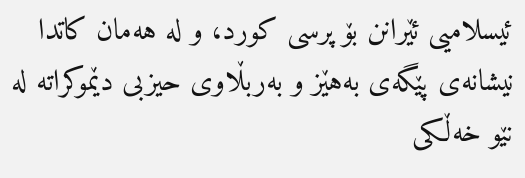ئیسلامیی ئێرانن بۆ پرسی کورد، و لە هەمان کاتدا نیشانەی پێگەی بەهێز و بەربڵاوی حیزبی دێموکراتە لە نێو خەڵکی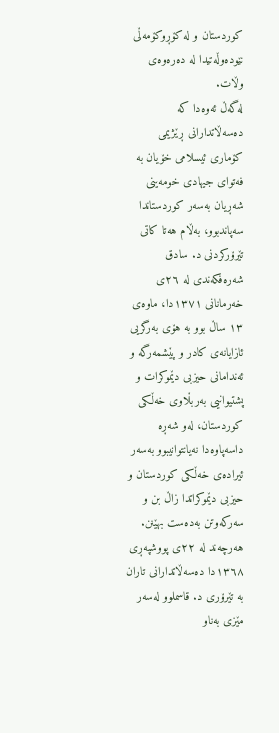کوردستان و لە کۆڕوکۆمەڵی نێودەوڵەتیدا لە دەرەوەی وڵات.
لەگەڵ ئەوەدا کە دەسەڵاتدارانی ڕێژیمی کۆماری ئیسلامی خۆیان بە فەتوای جیهادی خومەینی شەڕیان بەسەر کوردستاندا سەپاندبوو، بەڵام هەتا کاتی تێرۆرکردنی د. سادق شەرەفکەندی لە ٢٦ی خەرمانانی ١٣٧١دا، ماوەی ١٣ ساڵ بوو بە هۆی بەرگریی ئازایانەی کادر و پێشمەرگە و ئەندامانی حیزبی دێموکرات و پشتیوانیی بەربڵاوی خەڵکی کوردستان، لەو شەڕە داسەپاوەدا نەیانتوانیبوو بەسەر ئیرادەی خەڵکی کوردستان و حیزبی دێموکراتدا زاڵ بن و سەرکەوتن بەدەست بهێنن.
هەرچەند لە ٢٢ی پووشپەڕی ١٣٦٨دا دەسەڵاتدارانی تاران بە تێرۆری د. قاسملوو لەسەر مێزی بەناو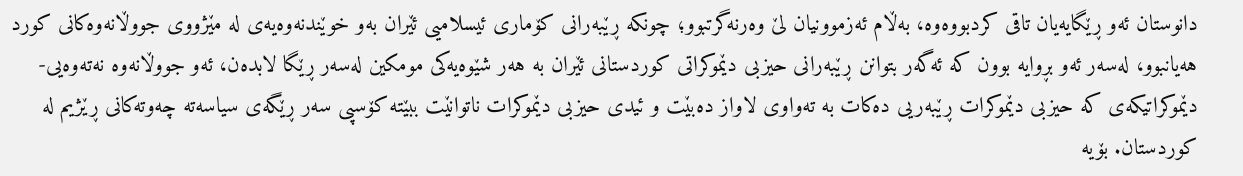دانوستان ئەو ڕێگایەیان تاقی کردبووەوە، بەڵام ئەزموونیان لێ وەرنەگرتبوو؛ چونکە ڕێبەرانی کۆماری ئیسلامیی ئێران بەو خوێندنەوەیەی لە مێژووی جووڵانەوەکانی کورد هەیانبوو، لەسەر ئەو بڕوایە بوون کە ئەگەر بتوانن ڕێبەرانی حیزبی دێموکراتی کوردستانی ئێران بە هەر شێوەیەکی مومکین لەسەر ڕێگا لابدەن، ئەو جووڵانەوە نەتەوەیی-دێموکراتیکەی کە حیزبی دێموکرات ڕێبەریی دەکات بە تەواوی لاواز دەبێت و ئیدی حیزبی دێموکرات ناتوانێت ببێتە کۆسپی سەر ڕێگەی سیاسەتە چەوتەکانی ڕێژیم لە کوردستان. بۆیە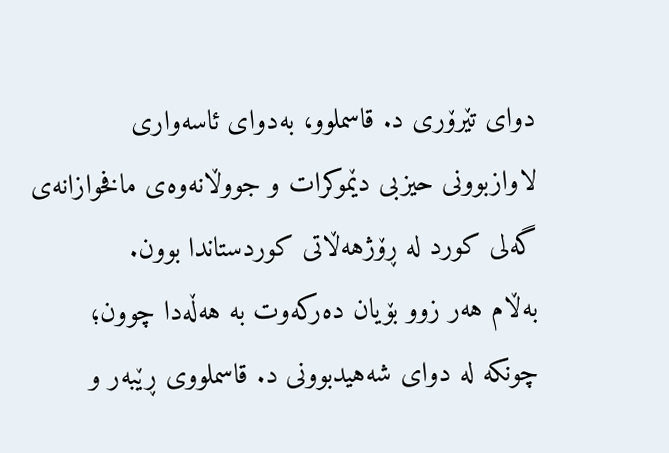دوای تێرۆری د. قاسملوو، بەدوای ئاسەواری لاوازبوونی حیزبی دێموکرات و جووڵانەوەی مافخوازانەی گەلی کورد لە ڕۆژهەڵاتی کوردستاندا بوون.
بەڵام هەر زوو بۆیان دەرکەوت بە هەڵەدا چوون؛ چونکە لە دوای شەهیدبوونی د. قاسملووی ڕێبەر و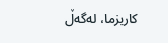کاریزما، لەگەڵ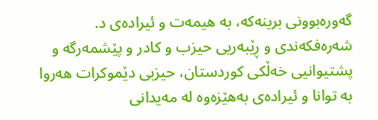گەورەبوونی برینەکە، بە هیمەت و ئیرادەی د. شەرەفکەندی و ڕێبەریی حیزب و کادر و پێشمەرگە و پشتیوانیی خەڵکی کوردستان، حیزبی دێموکرات هەروا بە توانا و ئیرادەی بەهێزەوە لە مەیدانی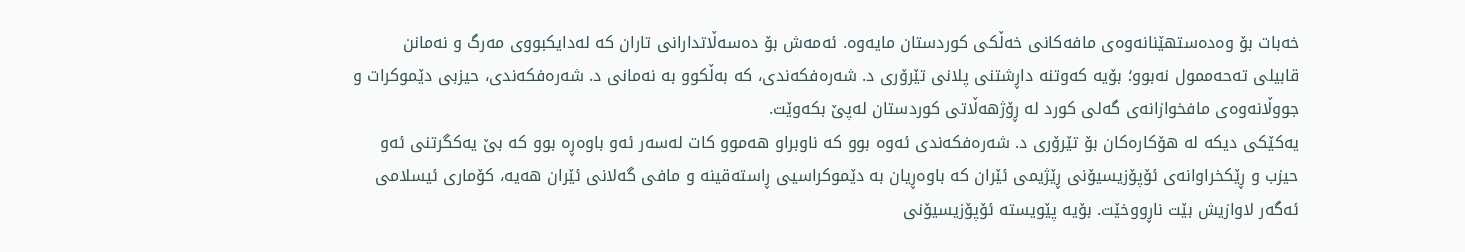خەبات بۆ وەدەستهێنانەوەی مافەکانی خەڵکی کوردستان مایەوە. ئەمەش بۆ دەسەڵاتدارانی تاران کە لەدایکبووی مەرگ و نەمانن قابیلی تەحەممول نەبوو؛ بۆیە کەوتنە داڕشتنی پلانی تێرۆری د. شەرەفکەندی، کە بەڵکوو بە نەمانی د. شەرەفکەندی، حیزبی دێموکرات و جووڵانەوەی مافخوازانەی گەلی کورد لە ڕۆژهەڵاتی کوردستان لەپێ بکەوێت.
یەکێکی دیکە لە هۆکارەکان بۆ تێرۆری د. شەرەفکەندی ئەوە بوو کە ناوبراو هەموو کات لەسەر ئەو باوەڕە بوو کە بێ یەکگرتنی ئەو حیزب و ڕێکخراوانەی ئۆپۆزیسیۆنی ڕێژیمی ئێران کە باوەڕیان بە دێموکراسیی ڕاستەقینە و مافی گەلانی ئێران هەیە، کۆماری ئیسلامی ئەگەر لاوازیش بێت ناڕووخێت. بۆیە پێویستە ئۆپۆزیسیۆنی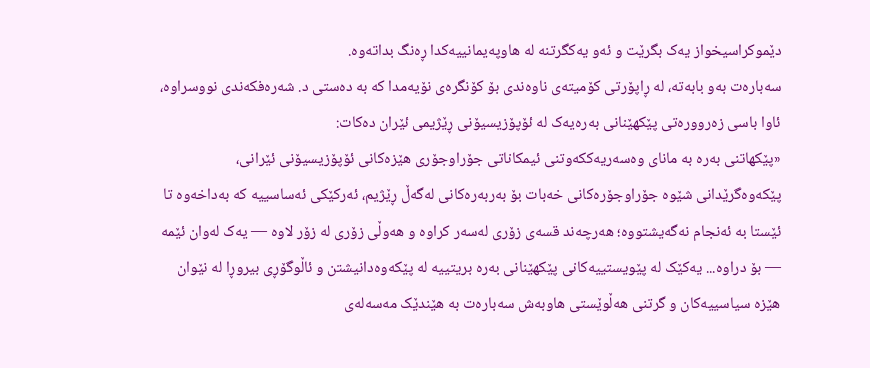دێموکراسیخواز یەک بگرێت و ئەو یەکگرتنە لە هاوپەیمانییەکدا ڕەنگ بداتەوە.
سەبارەت بەو بابەتە، لە ڕاپۆرتی کۆمیتەی ناوەندی بۆ کۆنگرەی نۆیەمدا کە بە دەستی د. شەرەفکەندی نووسراوە، ئاوا باسی زەروورەتی پێکهێنانی بەرەیەک لە ئۆپۆزیسیۆنی ڕێژیمی ئێران دەکات:
«پێکهاتنی بەرە بە مانای وەسەریەککەوتنی ئیمکاناتی جۆراوجۆری هێزەکانی ئۆپۆزیسیۆنی ئێرانی، پێکەوەگرێدانی شێوە جۆراوجۆرەکانی خەبات بۆ بەربەرەکانی لەگەڵ ڕێژیم، ئەرکێکی ئەساسییە کە بەداخەوە تا ئێستا بە ئەنجام نەگەیشتووە؛ هەرچەند قسەی زۆری لەسەر کراوە و هەوڵی زۆری لە زۆر لاوە — یەک لەوان ئێمە — بۆ دراوە... یەکێک لە پێویستییەکانی پێکهێنانی بەرە بریتییە لە پێکەوەدانیشتن و ئاڵوگۆڕی بیروڕا لە نێوان هێزە سیاسییەکان و گرتنی هەڵوێستی هاوبەش سەبارەت بە هێندێک مەسەلەی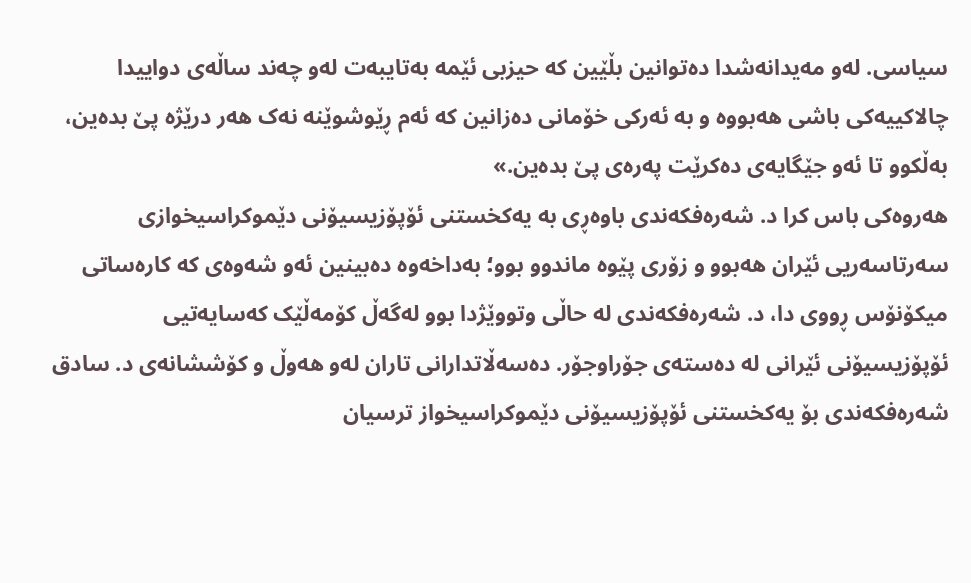سیاسی. لەو مەیدانەشدا دەتوانین بڵێین کە حیزبی ئێمە بەتایبەت لەو چەند ساڵەی دواییدا چالاکییەکی باشی هەبووە و بە ئەرکی خۆمانی دەزانین کە ئەم ڕێوشوێنە نەک هەر درێژە پێ بدەین، بەڵکوو تا ئەو جێگایەی دەکرێت پەرەی پێ بدەین.»
هەروەکی باس کرا د. شەرەفکەندی باوەڕی بە یەکخستنی ئۆپۆزیسیۆنی دێموکراسیخوازی سەرتاسەریی ئێران هەبوو و زۆری پێوە ماندوو بوو؛ بەداخەوە دەبینین ئەو شەوەی کە کارەساتی میکۆنۆس ڕووی دا، د. شەرەفکەندی لە حاڵی وتووێژدا بوو لەگەڵ کۆمەڵێک کەسایەتیی ئۆپۆزیسیۆنی ئێرانی لە دەستەی جۆراوجۆر. دەسەڵاتدارانی تاران لەو هەوڵ و کۆششانەی د. سادق شەرەفکەندی بۆ یەکخستنی ئۆپۆزیسیۆنی دێموکراسیخواز ترسیان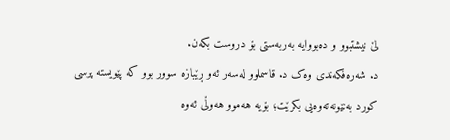لێ نیشتبوو و دەبووایە بەربەستی بۆ دروست بکەن.
د. شەرەفکەندی وەک د. قاسملوو لەسەر ئەو ڕێبازە سوور بوو کە پێویستە پرسی کورد بەنێونەتەوەیی بکرێت؛ بۆیە هەموو هەوڵی ئەوە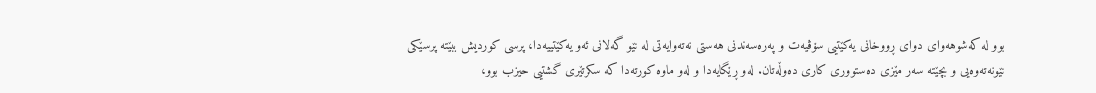بوو لە کەشوهەوای دوای ڕووخانی یەکێتیی سۆڤیەت و پەرەسەندنی هەستی نەتەوایەتی لە نێو گەلانی ئەو یەکێتییەدا، پرسی کوردیش ببێتە پرسێکی نێونەتەوەیی و بچێتە سەر مێزی دەستووری کاری دەوڵەتان. لەو ڕێگایەدا و لەو ماوە کورتەدا کە سکرتێری گشتیی حیزب بوو،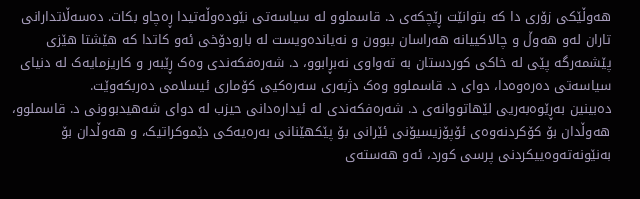هەوڵێکی زۆری دا کە بتوانێت ڕێچکەی د. قاسملوو لە سیاسەتی نێودەوڵەتیدا ڕەچاو بکات. دەسەڵاتدارانی تاران لەو هەوڵ و چالاکییانە هەراسان ببوون و نەیاندەویست لە بارودۆخی ئەو کاتدا کە هێشتا هێزی پێشمەرگە پێی لە خاکی کوردستان بە تەواوی نەبڕابوو، د. شەرەفکەندی وەک ڕێبەر و کاریزمایەک لە دنیای سیاسەتی دەرەوەدا، دوای د. قاسملوو وەک دژبەری سەرەکیی کۆماری ئیسلامی دەربکەوێت.
دەبینین بەڕێوەبەریی لێهاتووانەی د. شەرەفکەندی لە ئیدارەدانی حیزب لە دوای شەهیدبوونی د. قاسملوو، هەوڵدان بۆ کۆکردنەوەی ئۆپۆزیسیۆنی ئێرانی بۆ پێکهێنانی بەرەیەکی دێموکراتیک، و هەوڵدان بۆ بەنێونەتەوەییکردنی پرسی کورد، ئەو هەستەی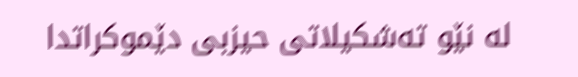لە نێو تەشکیلاتی حیزبی دێموکراتدا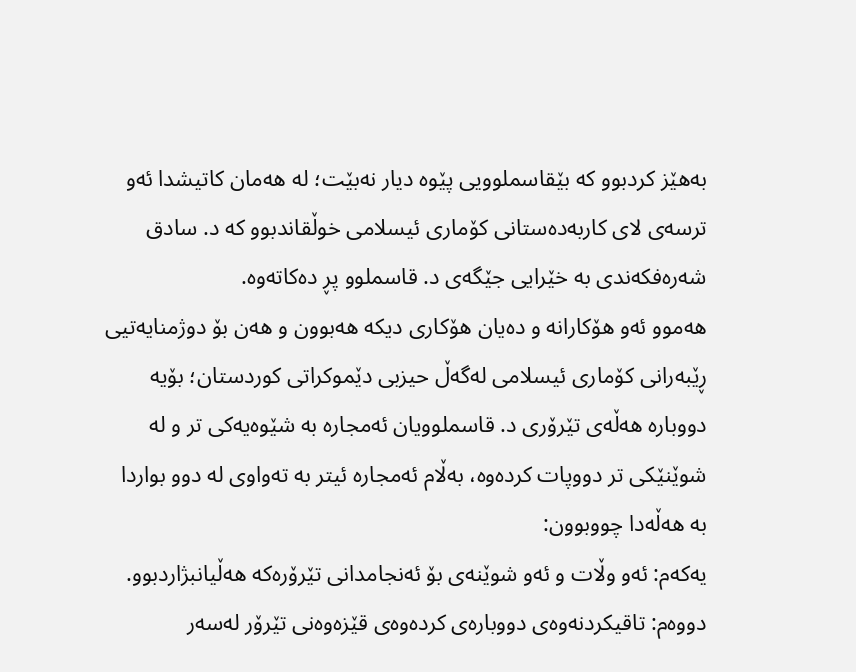بەهێز کردبوو کە بێقاسملوویی پێوە دیار نەبێت؛ لە هەمان کاتیشدا ئەو ترسەی لای کاربەدەستانی کۆماری ئیسلامی خوڵقاندبوو کە د. سادق شەرەفکەندی بە خێرایی جێگەی د. قاسملوو پڕ دەکاتەوە.
هەموو ئەو هۆکارانە و دەیان هۆکاری دیکە هەبوون و هەن بۆ دوژمنایەتیی ڕێبەرانی کۆماری ئیسلامی لەگەڵ حیزبی دێموکراتی کوردستان؛ بۆیە دووبارە هەڵەی تێرۆری د. قاسملوویان ئەمجارە بە شێوەیەکی تر و لە شوێنێکی تر دووپات کردەوە، بەڵام ئەمجارە ئیتر بە تەواوی لە دوو بواردا بە هەڵەدا چووبوون:
یەکەم: ئەو وڵات و ئەو شوێنەی بۆ ئەنجامدانی تێرۆرەکە هەڵیانبژاردبوو.
دووەم: تاقیکردنەوەی دووبارەی کردەوەی قێزەوەنی تێرۆر لەسەر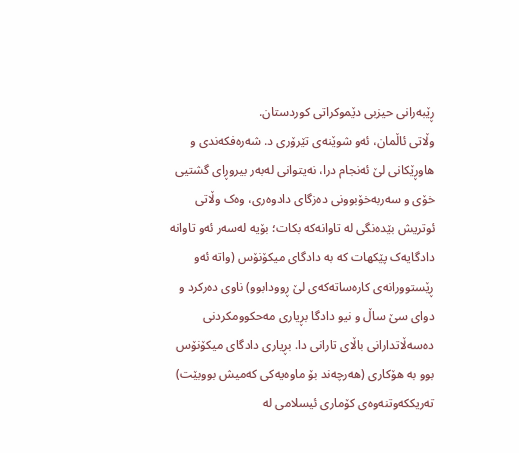ڕێبەرانی حیزبی دێموکراتی کوردستان.
وڵاتی ئاڵمان، ئەو شوێنەی تێرۆری د. شەرەفکەندی و هاوڕێکانی لێ ئەنجام درا، نەیتوانی لەبەر بیروڕای گشتیی خۆی و سەربەخۆبوونی دەزگای دادوەری، وەک وڵاتی ئوتریش بێدەنگی لە تاوانەکە بکات؛ بۆیە لەسەر ئەو تاوانە دادگایەک پێکهات کە بە دادگای میکۆنۆس (واتە ئەو ڕێستوورانەی کارەساتەکەی لێ ڕوودابوو) ناوی دەرکرد و دوای سێ ساڵ و نیو دادگا بڕیاری مەحکوومکردنی دەسەڵاتدارانی باڵای تارانی دا. بڕیاری دادگای میکۆنۆس بوو بە هۆکاری (هەرچەند بۆ ماوەیەکی کەمیش بووبێت) تەریککەوتنەوەی کۆماری ئیسلامی لە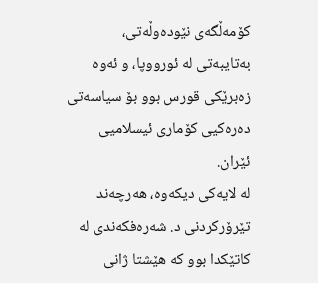کۆمەڵگەی نێودەوڵەتی، بەتایبەتی لە ئورووپا، و ئەوە زەبرێکی قورس بوو بۆ سیاسەتی دەرەکیی کۆماری ئیسلامیی ئێران.
لە لایەکی دیکەوە، هەرچەند تێرۆرکردنی د. شەرەفکەندی لە کاتێکدا بوو کە هێشتا ژانی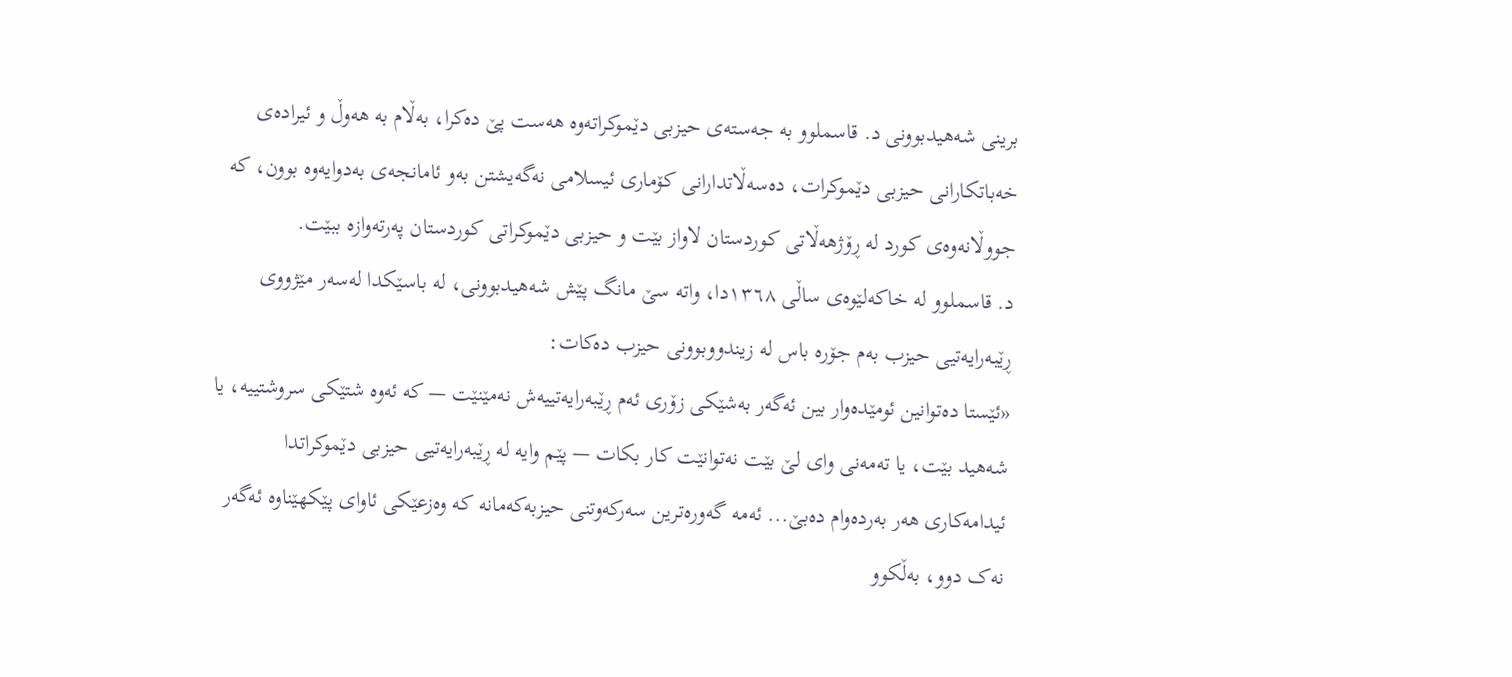برینی شەهیدبوونی د. قاسملوو بە جەستەی حیزبی دێموکراتەوە هەست پێ دەکرا، بەڵام بە هەوڵ و ئیرادەی خەباتکارانی حیزبی دێموکرات، دەسەڵاتدارانی کۆماری ئیسلامی نەگەیشتن بەو ئامانجەی بەدوایەوە بوون، کە جووڵانەوەی کورد لە ڕۆژهەڵاتی کوردستان لاواز بێت و حیزبی دێموکراتی کوردستان پەرتەوازە ببێت.
د. قاسملوو لە خاکەلێوەی ساڵی ١٣٦٨دا، واتە سێ مانگ پێش شەهیدبوونی، لە باسێکدا لەسەر مێژووی ڕێبەرایەتیی حیزب بەم جۆرە باس لە زیندووبوونی حیزب دەکات:
«ئێستا دەتوانین ئومێدەوار بین ئەگەر بەشێکی زۆری ئەم ڕێبەرایەتییەش نەمێنێت — کە ئەوە شتێکی سروشتییە، یا شەهید بێت، یا تەمەنی وای لێ بێت نەتوانێت کار بکات — پێم وایە لە ڕێبەرایەتیی حیزبی دێموکراتدا ئیدامەکاری هەر بەردەوام دەبێ... ئەمە گەورەترین سەرکەوتنی حیزبەکەمانە کە وەزعێکی ئاوای پێکهێناوە ئەگەر نەک دوو، بەڵکوو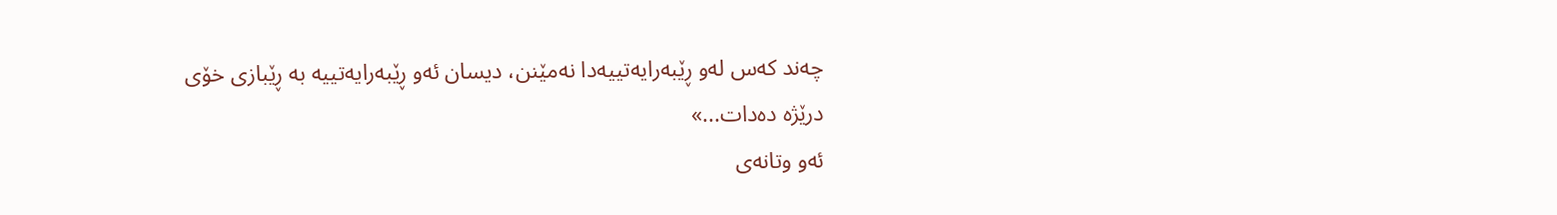چەند کەس لەو ڕێبەرایەتییەدا نەمێنن، دیسان ئەو ڕێبەرایەتییە بە ڕێبازی خۆی درێژە دەدات...»
ئەو وتانەی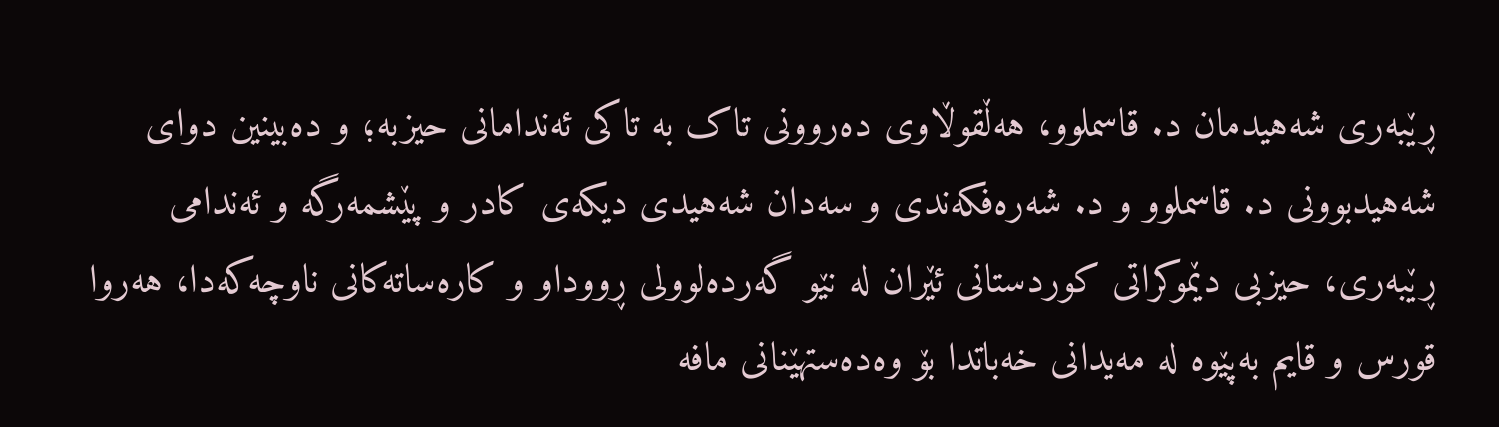ڕێبەری شەهیدمان د. قاسملوو، هەڵقوڵاوی دەروونی تاک بە تاکی ئەندامانی حیزبە؛ و دەبینین دوای شەهیدبوونی د. قاسملوو و د. شەرەفکەندی و سەدان شەهیدی دیکەی کادر و پێشمەرگە و ئەندامی ڕێبەری، حیزبی دێموکراتی کوردستانی ئێران لە نێو گەردەلوولی ڕووداو و کارەساتەکانی ناوچەکەدا، هەروا قورس و قایم بەپێوە لە مەیدانی خەباتدا بۆ وەدەستهێنانی مافە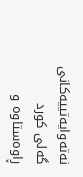نەتەوایەتییەکانی گەلی کورد ڕاوەستاوە و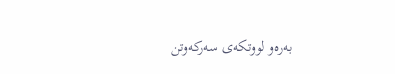بەرەو لووتکەی سەرکەوتن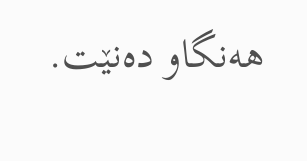هەنگاو دەنێت.